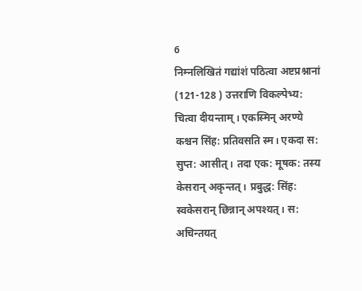6
निम्नलिखितं गद्यांशं पठित्वा अष्टप्रश्नानां (121-128 ) उत्तराणि विकल्पेभ्य: चित्वा दीयन्ताम्। एकस्मिन् अरण्ये कश्चन सिंह: प्रतिवसति स्म। एकदा स: सुप्त: आसीत्। तदा एक: मूषक: तस्य केसरान् अकृन्तत्। प्रबुद्ध: सिंह: स्वकेसरान् छिन्नान् अपश्यत्। स: अचिन्तयत्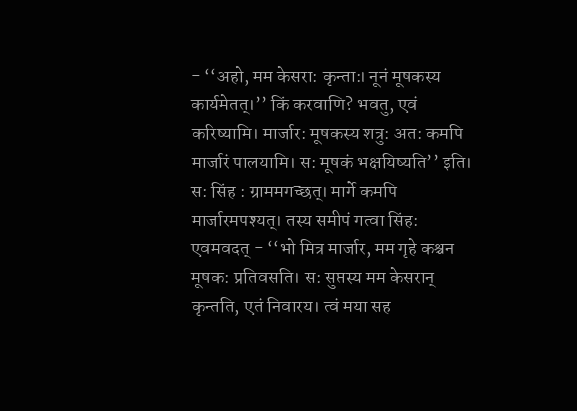- ‘‘अहो, मम केसरा: कृन्ता:। नूनं मूषकस्य कार्यमेतत्।’’ किं करवाणि? भवतु, एवं करिष्यामि। मार्जार: मूषकस्य शत्रु: अत: कमपि मार्जारं पालयामि। स: मूषकं भक्षयिष्यति’’ इति। स: सिंह : ग्राममगच्छत्। मार्गे कमपि मार्जारमपश्यत्। तस्य समीपं गत्वा सिंह: एवमवदत् - ‘‘भो मित्र मार्जार, मम गृहे कश्चन मूषक: प्रतिवसति। स: सुप्तस्य मम केसरान् कृन्तति, एतं निवारय। त्वं मया सह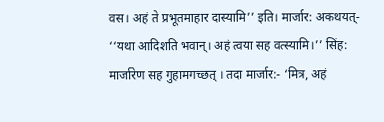वस। अहं ते प्रभूतमाहार दास्यामि’’ इति। मार्जार: अकथयत्- ‘‘यथा आदिशति भवान्। अहं त्वया सह वत्स्यामि।’’ सिंह: मार्जारेण सह गुहामगच्छत् । तदा मार्जार:- ‘मित्र, अहं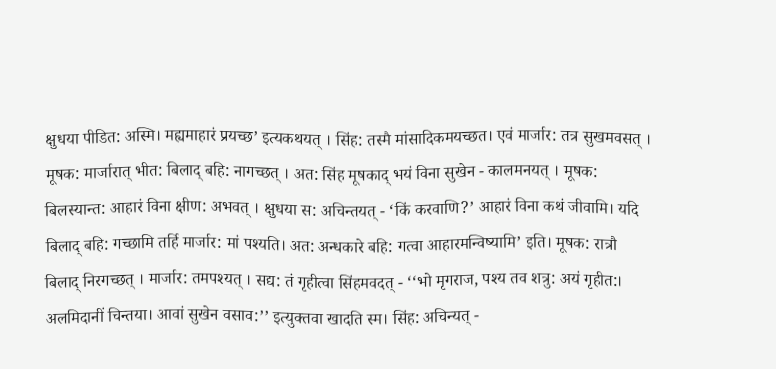क्षुधया पीडित: अस्मि। मह्यमाहारं प्रयच्छ’ इत्यकथयत् । सिंह: तस्मै मांसादिकमयच्छत। एवं मार्जार: तत्र सुखमवसत् । मूषक: मार्जारात् भीत: बिलाद् बहि: नागच्छत् । अत: सिंह मूषकाद् भयं विना सुखेन - कालमनयत् । मूषक: बिलस्यान्त: आहारं विना क्षीण: अभवत् । क्षुधया स: अचिन्तयत् - ‘किं करवाणि?’ आहारं विना कथं जीवामि। यदि बिलाद् बहि: गच्छामि तर्हि मार्जार: मां पश्यति। अत: अन्धकारे बहि: गत्वा आहारमन्विष्यामि’ इति। मूषक: रात्रौ बिलाद् निरगच्छत् । मार्जार: तमपश्यत् । सद्य: तं गृहीत्वा सिंहमवदत् - ‘‘भो मृगराज, पश्य तव शत्रु: अयं गृहीत:। अलमिदानीं चिन्तया। आवां सुखेन वसाव:’’ इत्युक्तवा खादति स्म। सिंह: अचिन्यत् -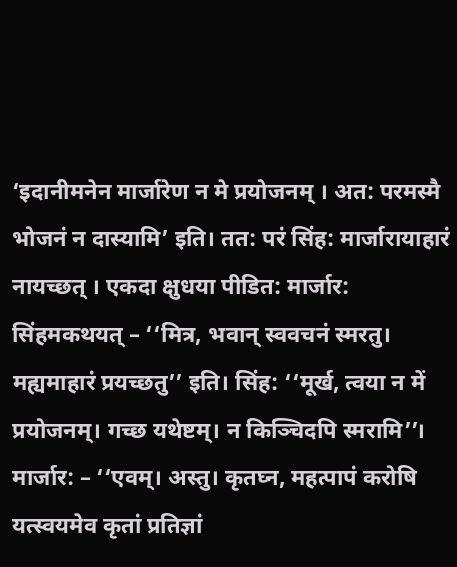‘इदानीमनेन मार्जारेण न मे प्रयोजनम् । अत: परमस्मै भोजनं न दास्यामि’ इति। तत: परं सिंह: मार्जारायाहारं नायच्छत् । एकदा क्षुधया पीडित: मार्जार: सिंहमकथयत् – ‘‘मित्र, भवान् स्ववचनं स्मरतु। मह्यमाहारं प्रयच्छतु’’ इति। सिंह: ‘‘मूर्ख, त्वया न में प्रयोजनम्। गच्छ यथेष्टम्। न किञ्चिदपि स्मरामि’’। मार्जार: – ‘‘एवम्। अस्तु। कृतघ्न, महत्पापं करोषि यत्स्वयमेव कृतां प्रतिज्ञां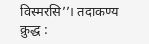विस्मरसि’’। तदाकण्य क्रुद्ध :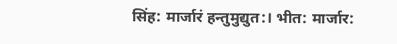सिंह: मार्जारं हन्तुमुद्युत:। भीत: मार्जार: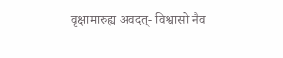वृक्षामारुह्य अवदत्- विश्वासो नैव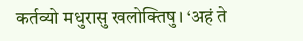कर्तव्यो मधुरासु खलोक्तिषु। ‘अहं ते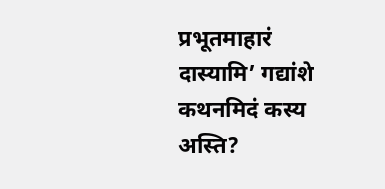प्रभूतमाहारं दास्यामि’ गद्यांशे कथनमिदं कस्य अस्ति?